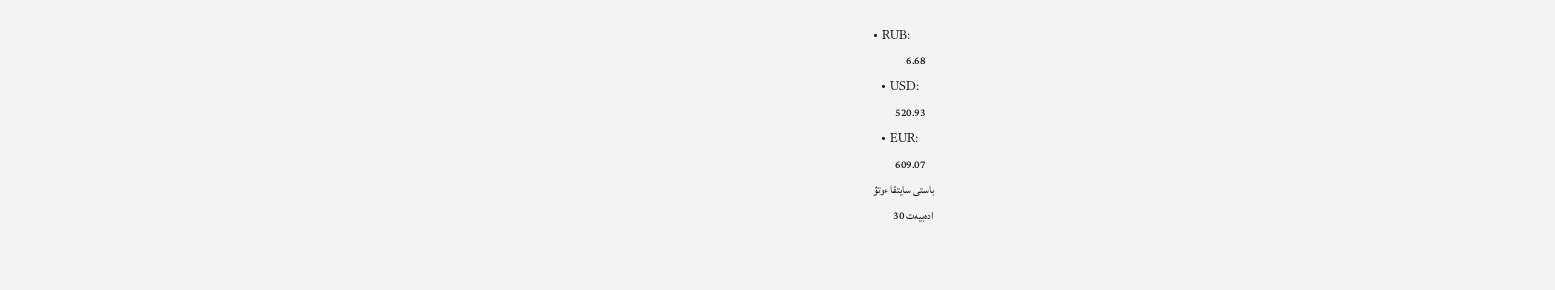• RUB:
    6.68
  • USD:
    520.93
  • EUR:
    609.07
باستى سايتقا ءوتۋ
ادەبيەت 30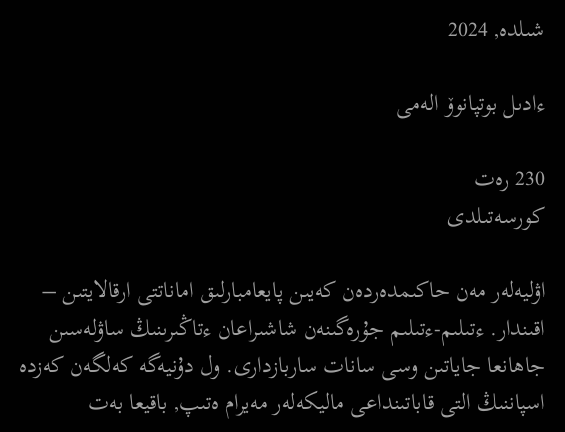شىلدە, 2024

ءادىل بوتپانوۆ الەمى

230 رەت
كورسەتىلدى

اۋليەلەر مەن حاكىمدەردەن كەيىن پايعامبارلىق اماناتتى ارقالايتىن – اقىندار. ءتىلىم-ءتىلىم جۇرەگىنەن شاشىراعان ءتاڭىرىنىڭ ساۋلەسىن جاھانعا جاياتىن وسى سانات ساربازدارى. ول دۇنيەگە كەلگەن كەزدە اسپاننىڭ التى قاباتىنداعى ماليكەلەر مەيرام ەتىپ, باقيعا بەت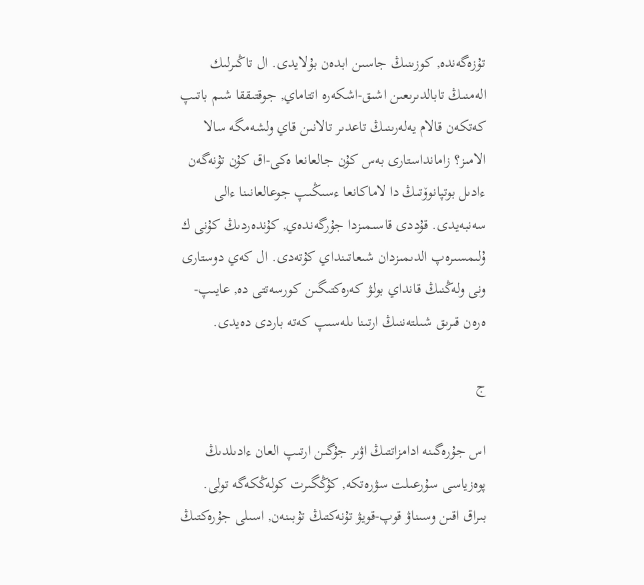تۇزەگەندە, كوزىنىڭ جاسىن ابدەن بۇلايدى. ال تاڭىرلىك الەمنىڭ تابالدىرىعىن اشىق-اشكەرە اتتاماي, جوقتىققا شىم باتىپ كەتكەن قالام يەلەرىنىڭ تاعدىر تالانىن قاي ولشەمگە سالا الامىز؟ زامانداستارى بەس كۇن جالعانعا ەكى-اق كۇن تۇنەگەن ءادىل بوتپانوۆتىڭ دا لاماكانعا ءسىڭىپ جوعالعانىنا ءالى سەنبەيدى. قۇددى قاسىمىزدا جۇرگەندەي, كۇندەردىڭ كۇنى ك ۇلىمسىرەپ الدىمىزدان شىعاتىنداي كۇتەدى. ال كەي دوستارى ونى ولەڭنىڭ قانداي بولۋ كەرەكتىگىن كورسەتتى دە, عايىپ-ەرەن قىرىق شىلتەننىڭ ارتىنا ىلەسىپ كەتە باردى دەيدى.

ج

اس جۇرەگىنە ادامزاتتىڭ اۋىر جۇگىن ارتىپ العان ءادىلدىڭ پوەزياسى سۇرعىلت سۋرەتكە, كۇڭگىرت كولەڭكەگە تولى. بىراق اقىن وسىناۋ قوپ-قويۋ تۇنەكتىڭ تۇبىنەن, اسىلى جۇرەكتىڭ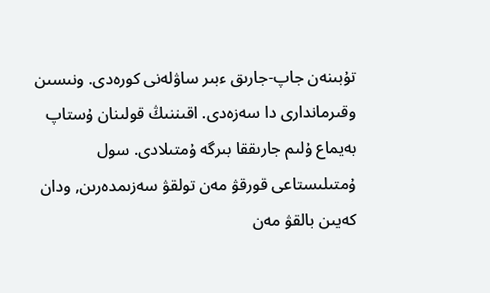تۇبىنەن جاپ-جارىق ءبىر ساۋلەنى كورەدى. ونىسىن وقىرماندارى دا سەزەدى. اقىننىڭ قولىنان ۇستاپ بەيماع ۇلىم جارىققا بىرگە ۇمتىلادى. سول ۇمتىلىستاعى قورقۋ مەن تولقۋ سەزىمدەرىن, ودان كەيىن بالقۋ مەن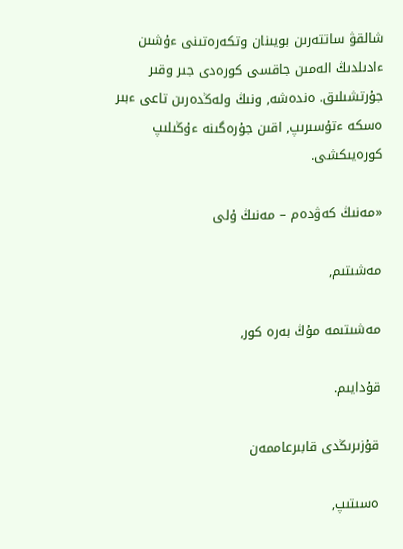شالقۋ ساتتەرىن بويىنان وتكەرەتىنى ءۇشىن ءادىلدىڭ الەمىن جاقسى كورەدى جىر وقىر جۇرتشىلىق. ەندەشە, ونىڭ ولەڭدەرىن تاعى ءبىر ەسكە ءتۇسىرىپ, اقىن جۇرەگىنە ءۇڭىلىپ كورەيىكشى.

«مەنىڭ كەۋدەم – مەنىڭ ۇلى

مەشىتىم,

مەشىتىمە مۇڭ بەرە كور,

قۇدايىم.

قۇزىرىڭدى قابىرعاممەن

ەسىتىپ,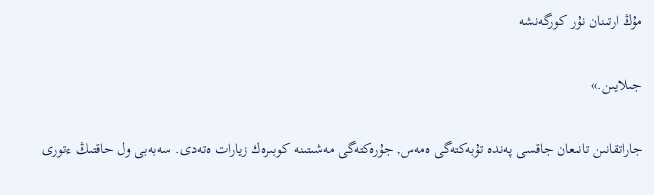مۇڭ ارتىنان نۇر كورگەنشە

جىلايىن.»

جاراتقانىن تانىعان جاقسى پەندە تۇبەكتەگى ەمەس, جۇرەكتەگى مەشىتىنە كوبىرەك زيارات ەتەدى. سەبەبى ول حاقتىڭ ءتورى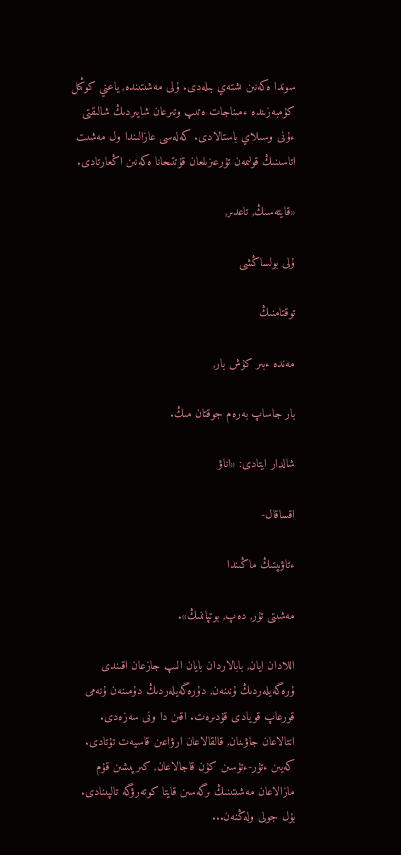سوندا ەكەنىن ىشتەي بىلەدى. ۇلى مەشىتىندە, ياعني كوڭىل كۇمبەزىندە ءمىناجات ەتىپ وتىرعان شايىردىڭ شالىقتى ءۇنى وسىلاي باستالادى. كەلەسى عازالىندا ول مەشىت اتاسىنىڭ قولىمەن تۇرعىزىلعان قۇتتىحانا ەكەنىن اڭعارتادى.

«قايتەسىڭ, تاعدىر,

ۇلى بولساڭشى

توقتامنىڭ

مەندە ءبىر كۇش بار,

بار جاساپ بەرەم جوقتان مىڭ.

شالدار ايتادى: «اناۋ

اقساقال-

ءتاۋىپتىڭ ماڭىندا

مەشىتى تۇر, دەپ, بوتپاننىڭ».

اللادان ايان, بابالاردان بايان الىپ جازعان اقىندى ۇرەگەيلەردىڭ ۇنىنەن, دۇرەگەيلەردىڭ دۇمىنەن ۇنەمى قورعاپ قويادى قۇدىرەت. اقىن دا ونى سەزەدى. انتالاعان جاۋىنان, قالقالاعان ارۋاعىن قاسيەت تۇتادى. كەيىن ءتۇر-ءتۇسىن كۇن قاجالاعان, كىرپىشىن قۇم مازالاعان مەشىتىنىڭ ىرگەسىن قايتا كوتەرۋگە تالپىنادى. بۇل جولى ولەڭنەن...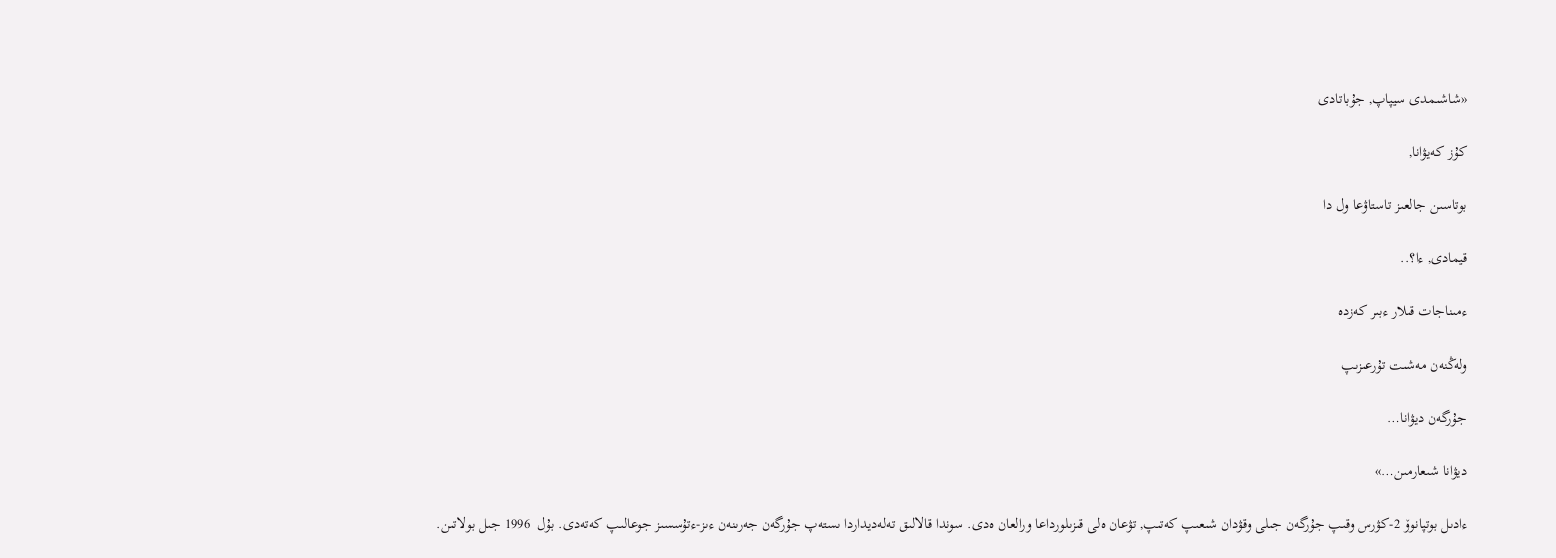«شاشىمدى سيپاپ, جۇباتادى

كۇز كەيۋانا,

بوتاسىن جالعىز تاستاۋعا ول دا

قيمادى, ءا؟..

ءمىناجات قىلار ءبىر كەزدە

ولەڭنەن مەشىت تۇرعىزىپ

جۇرگەن ديۋانا…

ديۋانا شىعارمىن…»

ءادىل بوتپانوۆ 2-كۋرس وقىپ جۇرگەن جىلى وقۋدان شىعىپ كەتىپ, تۋعان ەلى قىزىلورداعا ورالعان ەدى. سوندا قالالىق تەلەديداردا ىستەپ جۇرگەن جەرىنەن ءىز-ءتۇسسىز جوعالىپ كەتەدى. بۇل  1996 جىل بولاتىن.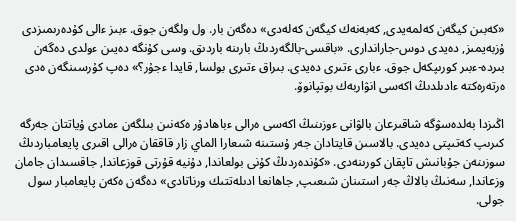«كەبىن كيگەن كەلمەيدى, كەبەنەك كيگەن كەلەدى» دەگەن بار. ول ولگەن جوق. ءبىز ءالى كۇدەرىمىزدى ۇزبەيمىز, دەيدى دوس-جاراندارى. «باقسى-بالگەردىڭ بارىنە باردىق. وسى كۇنگە دەيىن ءولدى دەگەن بىردە-ءبىر كورىپكەل جوق. ءبارى ءتىرى دەيدى. بىراق ءتىرى بولسا, قايدا ءجۇر؟» دەپ كۇرسىنگەن ەدى ەرتەرەكتە ءادىلدىڭ اكەسى انۋاربەك بوتپانوۆ.

اڭىزدا بەلدەسۋگە شاقىرعان بالۋانى ءوزىنىڭ اكەسى ەرالى ءباھادۇر ەكەنىن بىلگەن ءمادى ۇياتتان جەرگە كىرىپ كەتىپتى دەيدى. بالاسىن قايتادان جەر ۇستىنە شىعارا الماي زار قاققان ەرالى اقىرى پايعامباردىڭ سوزىنەن جۇبانىش تاپقان كورىنەدى. «كۇندەردىڭ كۇنى بولعاندا, دۇنيە قۇرتى قوزعاندا, جاقسىدان جامان وزعاندا, سەنىڭ بالاڭ جەر استىنان شىعىپ, جاھانعا ادىلەتتىك ورناتادى» دەگەن ەكەن پايعامبار سول جولى.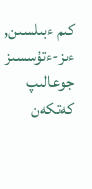كىم ءبىلسىن, ءىز-ءتۇسسىز جوعالىپ كەتكەن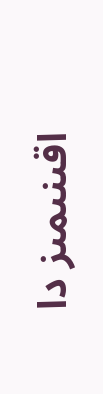اقىنىمىز دا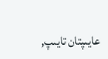عايىپتان تايىپ,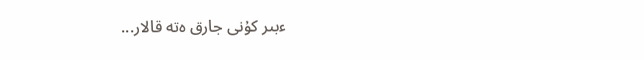ءبىر كۇنى جارق ەتە قالار...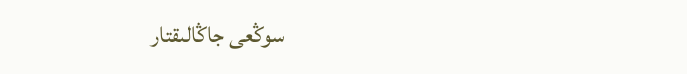سوڭعى جاڭالىقتار